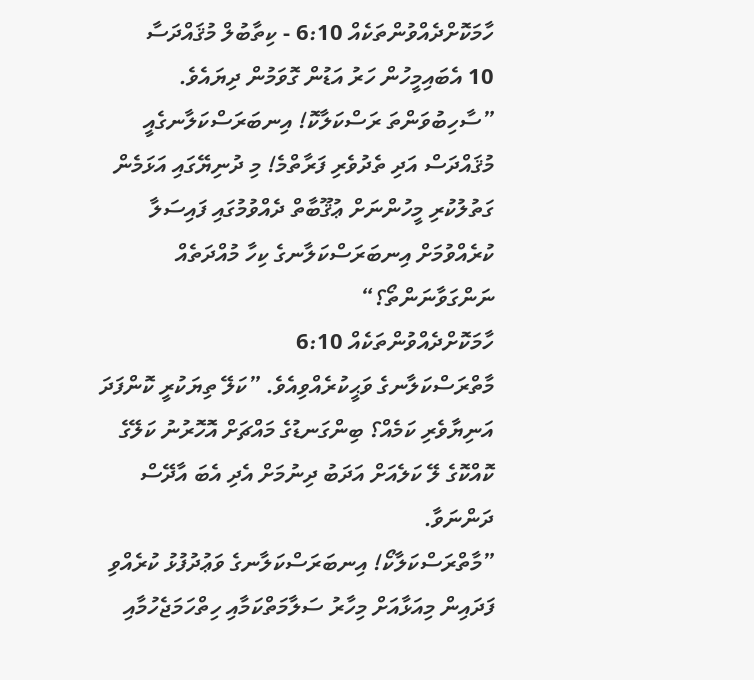ހާމަކޮށްދެއްވުންތަކެއް 6:10 - ކިތާބުލް މުޤައްދަސާ
10 އެބައިމީހުން ހަރު އަޑުން ގޮވަމުން ދިޔައެވެ. ”ސާހިބުވަންތަ ރަސްކަލާކޮ! އިނބަރަސްކަލާނގެއީ މުޤައްދަސް އަދި ތެދުވެރި ފަރާތްމެ! މި ދުނިޔޭގައި އަޅަމެން ގަތުލުކުރި މީހުންނަށް ޢުޤޫބާތް ދެއްވުމުގައި ފައިސަލާ ކުރެއްވުމަށް އިނބަރަސްކަލާނގެ ކިހާ މުއްދަތެއް ނަންގަވާނަންތޯ؟“
ހާމަކޮށްދެއްވުންތަކެއް 6:10
މާތްރަސްކަލާނގެ ވަޙީކުރެއްވިއެވެ. ”ކަލޭ ތިޔަކުރީ ކޮންފަދަ އަނިޔާވެރި ކަމެއް؟ ބިންގަނޑުގެ މައްޗަށް އޮހޮރުނު ކަލޭގެ ކޮއްކޮގެ ލޭ ކަލެއަށް އަދަބު ދިނުމަށް އެދި އެބަ އާދޭސް ދަންނަވާ.
”މާތްރަސްކަލާކޯ! އިނބަރަސްކަލާނގެ ވަޢުދުފުޅު ކުރެއްވި ފަދައިން މިއަޅާއަށް މިހާރު ސަލާމަތްކަމާއި ހިތްހަމަޖެހުމާއި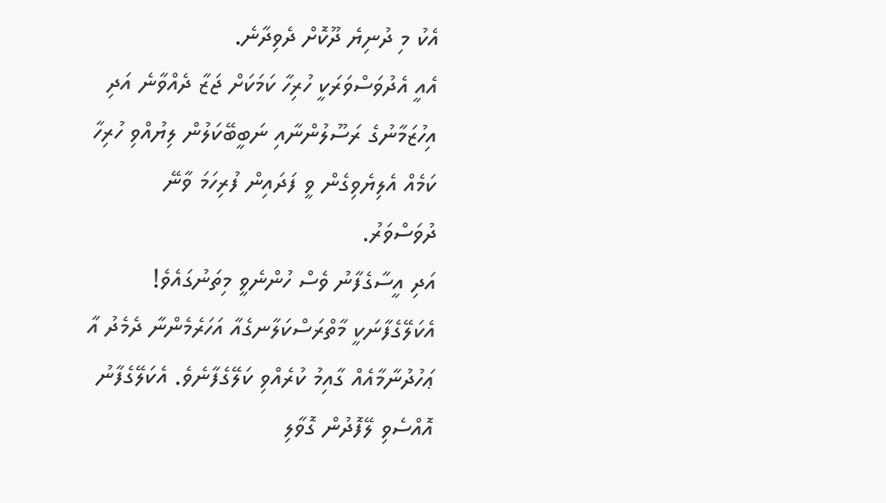އެކު މި ދުނިޔެ ދޫކޮށް ދެވިދާނެ.
އެއީ އެދުވަސްވަރަކީ ހުރިހާ ކަމަކަށް ޖަޒާ ދެއްވާނެ އަދި އިހުޒަމާނުގެ ރަސޫލުންނާއި ނަބީބޭކަލުން ލިޔުއްވި ހުރިހާ ކަމެއް އެލިޔެވިގެން ވީ ފަދައިން ފުރިހަމަ ވާނޭ ދުވަސްވަރު.
އަދި އީސާގެފާނު ވެސް ހުންނެވީ މިތަނުގައެވެ! އެކަލޭގެފާނަކީ މާތްރަސްކަލާނގެއާ އަހަރެމެންނާ ދެމެދު އާ ޢަހުދުނާމާއެއް ގާއިމު ކުރެއްވި ކަލޭގެފާނެވެ. އެކަލޭގެފާނު އޮއްސެވި ލޭފޮދުން ގޮވާލި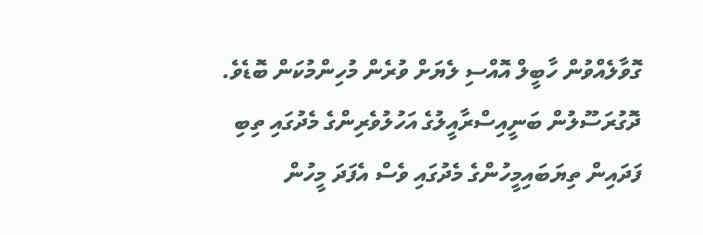ގޮވާލެއްވުން ހާބީލް އޮއްސި ލެޔަށް ވުރެން މުހިންމުކަން ބޮޑެވެ.
ދޮގުރަސޫލުން ބަނީއިސްރާއީލުގެ އަހުލުވެރިންގެ މެދުގައި ތިބި ފަދައިން ތިޔަބައިމީހުންގެ މެދުގައި ވެސް އެފަދަ މީހުން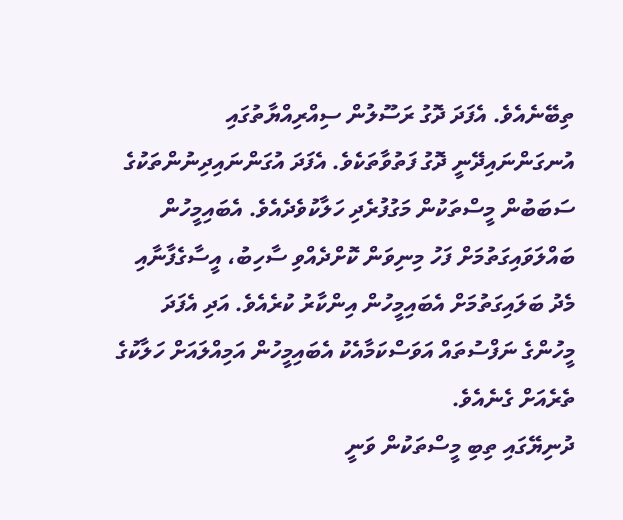ތިބޭނެއެވެ. އެފަދަ ދޮގު ރަސޫލުން ސިއްރިއްޔާތުގައި އުނގަންނައިދޭނީ ދޮގު ފަތުވާތަކެވެ. އެފަދަ އުގަންނައިދިނުންތަކުގެ ސަބަބުން މީސްތަކުން މަގުފުރެދި ހަލާކުވެދެއެވެ. އެބައިމީހުން ބައްލަވައިގަތުމަށް ފަހު މިނިވަން ކޮށްދެއްވި ސާހިބު، އީސާގެފާނާއި މެދު ބަލައިގަތުމަށް އެބައިމީހުން އިންކާރު ކުރެއެވެ. އަދި އެފަދަ މީހުންގެ ނަފްސުތައް އަވަސްކަމާއެކު އެބައިމީހުން އަމިއްލައަށް ހަލާކުގެ ތެރެއަށް ގެނެއެވެ.
ދުނިޔޭގައި ތިބި މީސްތަކުން ވަނީ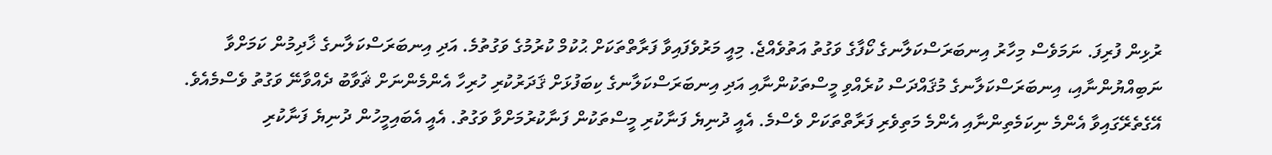ރުޅިން ފުރިފަ. ނަމަވެސް މިހާރު އިނބަރަސްކަލާނގެ ކޯފާގެ ވަގުތު އަތުވެއްޖެ. މިއީ މަރުވެފައިވާ ފަރާތްތަކަށް ޙުކުމް ކުރުމުގެ ވަގުތުމެ. އަދި އިނބަރަސްކަލާނގެ ޚާދިމުން ކަމަށްވާ ނަބިއްޔުންނާއި، އިނބަރަސްކަލާނގެ މުޤައްދަސް ކުރެއްވި މީސްތަކުންނާއި އަދި އިނބަރަސްކަލާނގެ ކިބަފުޅަށް ޤަދަރުކުރި ހުރިހާ އެންމެންނަށް ޘަވާބު ދެއްވާނޭ ވަގުތު ވެސްމެއެވެ. އޭގެތެރޭގައިވާ އެންމެ ނިކަމެތިންނާއި އެންމެ މަތިވެރި ފަރާތްތަކަށް ވެސްމެ. އެއީ ދުނިޔެ ފަނާކުރި މީސްތަކުން ފަނާކުރުމަށްވާ ވަގުތު. އެއީ އެބައިމީހުން ދުނިޔެ ފަނާކުރި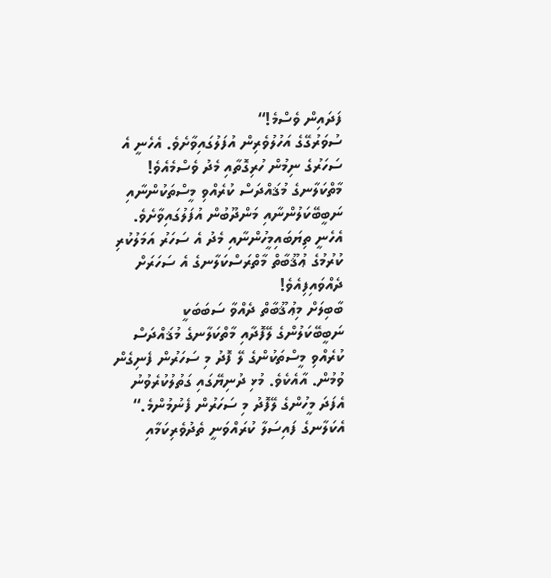ފަދައިން ވެސްމެ!“
ސުވަރުގޭގެ އަހުލުވެރިން އުފަލުގައިވާށެވެ. އެހެނީ އެ ސަހަރުގެ ނިމުން ހުރިގޮތާއި މެދު ވެސްމެއެވެ! މާތްކަލާނގެ މުޤައްދަސް ކުރެއްވި މީސްތަކުންނާއި ނަބީބޭކަލުންނާއި މަންދޫބުން އުފަލުގައިވާށެވެ. އެހެނީ ތިޔަބައިމީހުންނާއި މެދު އެ ސަހަރު އަމަލުކުރި ކުރުމުގެ ޢުޤޫބާތް މާތްރަސްކަލާނގެ އެ ސަހަރަށް ދެއްވައިފިއެވެ!
ބާބިލަށް މިޢުޤޫބާތް ދެއްވާ ސަބަބަކީ ނަބީބޭކަލުންގެ ލޭފޮދާއި މާތްކަލާނގެ މުޤައްދަސް ކުރެއްވި މީސްތަކުންގެ ލޭ ފޮދު މި ސަހަރުން ފެނިގެން ވުމުން. އާއެކެވެ. މުޅި ދުނިޔޭގައި ގަތުލުކުރެވުނު އެފަދަ މީހުންގެ ލޭފޮދު މި ސަހަރުން ފެނުމުންމެ.“
އެކަލާނގެ ފައިސަލާ ކުރައްވަނީ ތެދުވެރިކަމާއި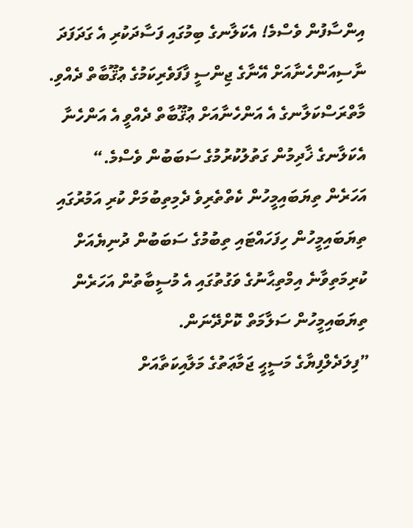އިންސާފުން ވެސްމެ! އެކަލާނގެ ބިމުގައި ފަސާދަކުރި އެ ގަދަފަދަ ނާސިއަންހެނާއަށް އޭނާގެ ޖިންސީ ފާފަވެރިކަމުގެ ޢުޤޫބާތް ދެއްވި. މާތްރަސްކަލާނގެ އެ އަންހެނާއަށް ޢުޤޫބާތް ދެއްވީ އެ އަންހެނާ އެކަލާނގެ ޚާދިމުން ގަތުލުކުރުމުގެ ސަބަބުން ވެސްމެ.“
އަހަރެން ތިޔަބައިމީހުން ކެތްތެރިވެ ދެމިތިބުމަށް ކުރި އަމުރުގައި ތިޔަބައިމީހުން ހިފަހައްޓައި ތިބުމުގެ ސަބަބުން ދުނިޔެއަށް ކުރިމަތިވާނެ އިމްތިޙާނުގެ ވަގުތުގައި އެ މުސީބާތުން އަހަރެން ތިޔަބައިމީހުން ސަލާމަތް ކޮށްދޭނަން.
”ފިލަދެލްފިޔާގެ މަސީޙީ ޖަމާޢަތުގެ މަލާއިކަތާއަށް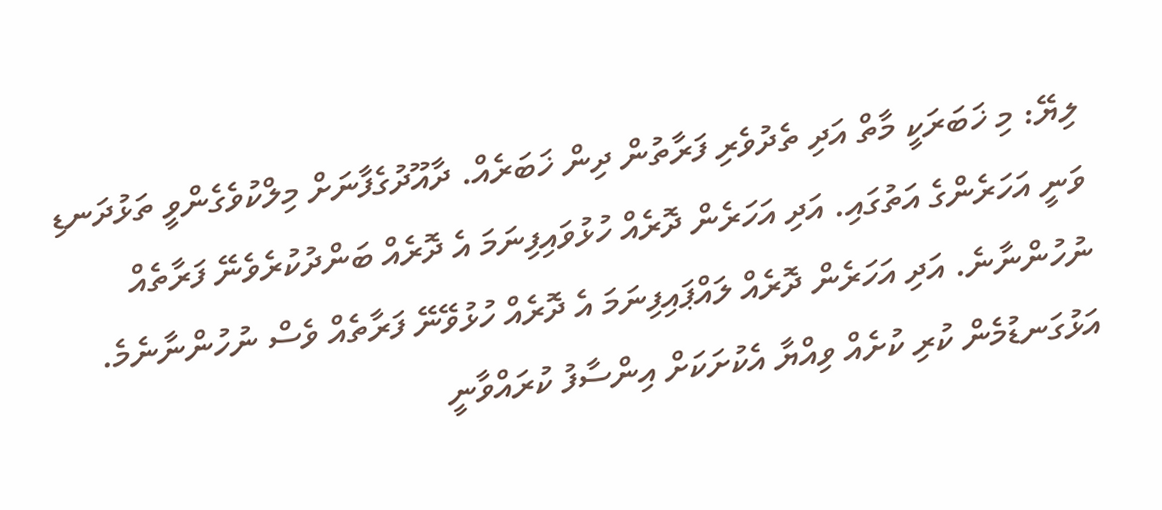ލިޔޭ: މި ޚަބަރަކީ މާތް އަދި ތެދުވެރި ފަރާތުން ދިން ޚަބަރެއް. ދާއޫދުގެފާނަށް މިލްކުވެގެންވީ ތަޅުދަނޑި ވަނީ އަހަރެންގެ އަތުގައި. އަދި އަހަރެން ދޮރެއް ހުޅުވައިފިނަމަ އެ ދޮރެއް ބަންދުކުރެވެނޭ ފަރާތެއް ނުހުންނާނެ. އަދި އަހަރެން ދޮރެއް ލައްޕައިފިނަމަ އެ ދޮރެއް ހުޅުވޭނޭ ފަރާތެއް ވެސް ނުހުންނާނެމެ.
އަޅުގަނޑުމެން ކުރި ކުށެއް ވިއްޔާ އެކުށަކަށް އިންސާފު ކުރައްވާނީ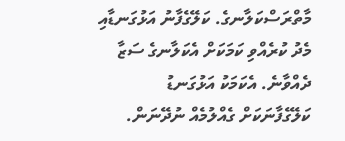މާތްރަސްކަލާނގެ. ކަލޭގެފާނު އަޅުގަނޑާއި މެދު ކުރެއްވި ކަމަކަށް އެކަލާނގެ ސަޒާ ދެއްވާނެ. އެކަމަކު އަޅުގަނޑު ކަލޭގެފާނަކަށް ގެއްލުމެއް ނުދޭނަން.